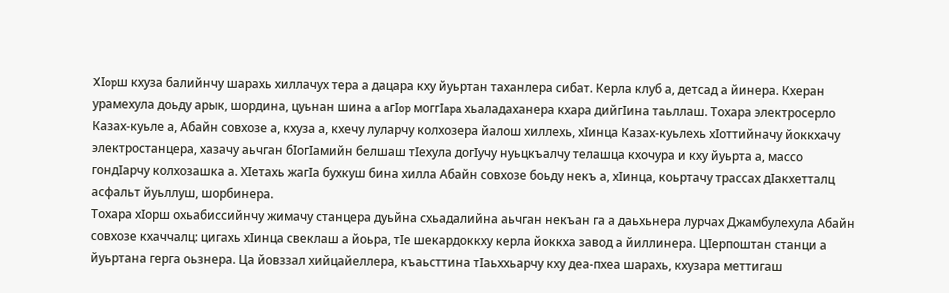XIopш кхуза балийнчу шарахь хиллачух тера а дацара кху йуьртан таханлера сибат. Керла клуб а, детсад а йинера. Кхеран урамехула доьду арык, шордина, цуьнан шина a aгIop моггIapa хьаладаханера кхара дийгIина таьллаш. Тохара электросерло Казах-куьле а, Абайн совхозе а, кхуза а, кхечу луларчу колхозера йалош хиллехь, хIинца Казах-куьлехь хIоттийначу йоккхачу электростанцера, хазачу аьчган бIогIамийн белшаш тIехула догIучу нуьцкъалчу телашца кхочура и кху йуьрта а, массо гондIарчу колхозашка а. ХIетахь жагIа бухкуш бина хилла Абайн совхозе боьду некъ а, хIинца, коьртачу трассах дIакхетталц асфальт йуьллуш, шорбинера.
Тохара хIорш охьабиссийнчу жимачу станцера дуьйна схьадалийна аьчган некъан га а даьхьнера лурчах Джамбулехула Абайн совхозе кхаччалц: цигахь хIинца свеклаш а йоьра, тIе шекардоккху керла йоккха завод а йиллинера. ЦIерпоштан станци а йуьртана герга оьзнера. Ца йовззал хийцайеллера, къаьсттина тIаьххьарчу кху деа-пхеа шарахь, кхузара меттигаш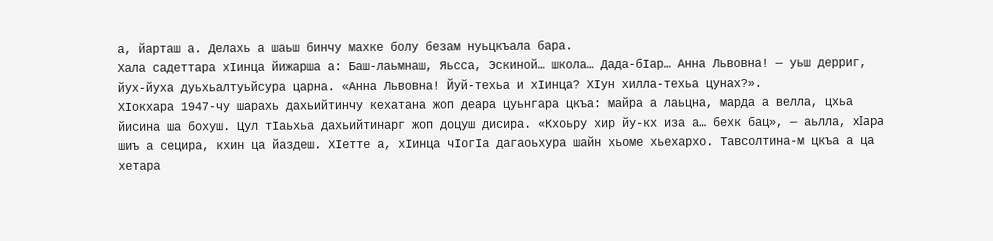а, йарташ а. Делахь а шаьш бинчу махке болу безам нуьцкъала бара.
Хала садеттара хIинца йижарша а: Баш-лаьмнаш, Яьсса, Эскиной… школа… Дада-бIар… Анна Львовна! — уьш дерриг, йух-йуха дуьхьалтуьйсура царна. «Анна Львовна! Йуй-техьа и хIинца? ХIун хилла-техьа цунах?».
ХIокхара 1947-чу шарахь дахьийтинчу кехатана жоп деара цуьнгара цкъа: майра а лаьцна, марда а велла, цхьа йисина ша бохуш. Цул тIаьхьа дахьийтинарг жоп доцуш дисира. «Кхоьру хир йу-кх иза а… бехк бац», — аьлла, xIapa шиъ а сецира, кхин ца йаздеш. ХIетте а, хIинца чIогIа дагаоьхура шайн хьоме хьехархо. Тавсолтина-м цкъа а ца хетара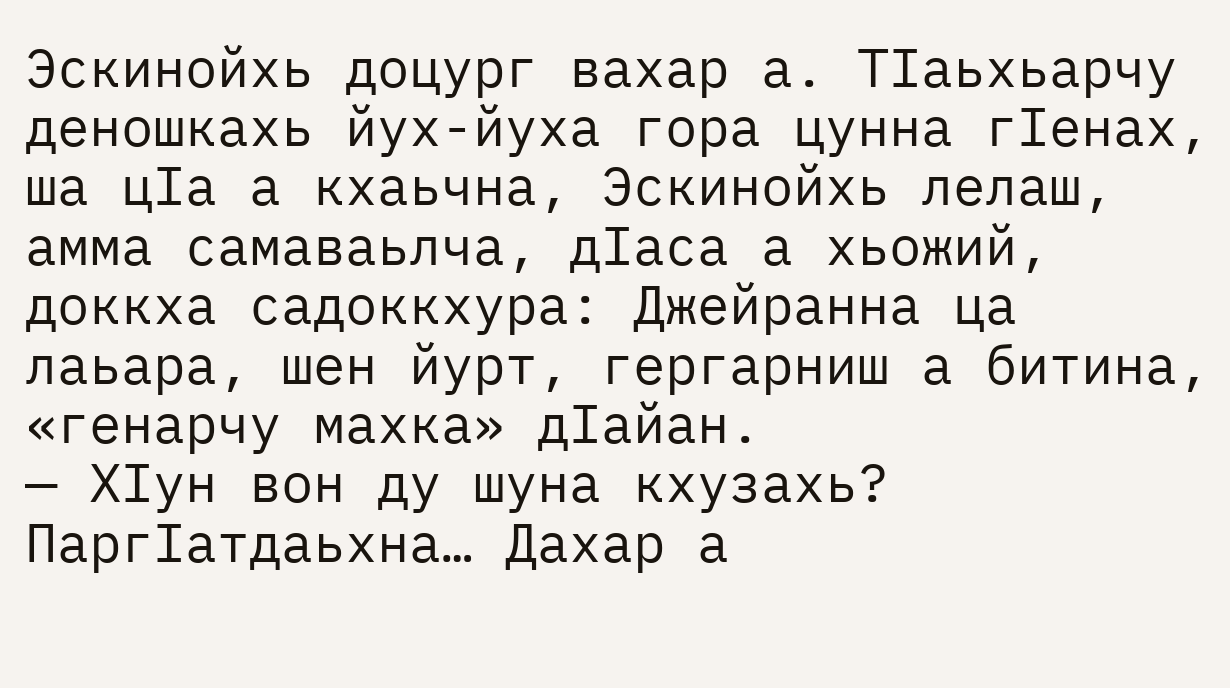Эскинойхь доцург вахар а. ТIаьхьарчу деношкахь йух-йуха гора цунна гIенах, ша цIа а кхаьчна, Эскинойхь лелаш, амма самаваьлча, дIаса а хьожий, доккха садоккхура: Джейранна ца лаьара, шен йурт, гергарниш а битина, «генарчу махка» дIайан.
— ХIун вон ду шуна кхузахь? ПаргIатдаьхна… Дахар а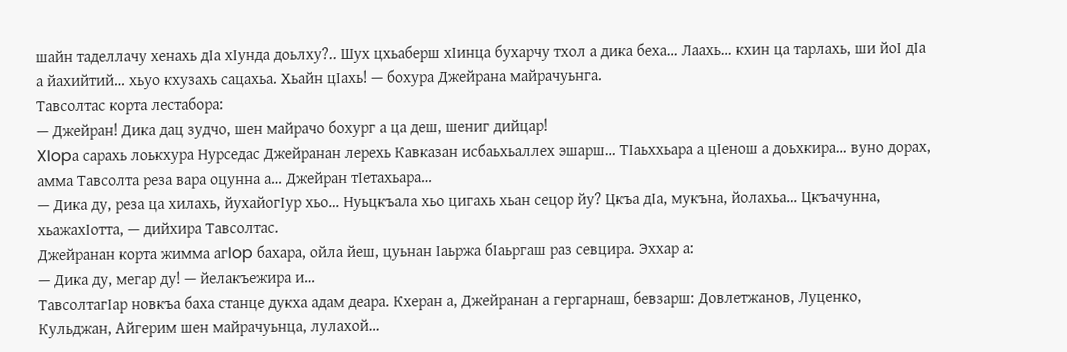шайн таделлачу хенахь дIа хIунда доьлху?.. Шух цхьаберш хIинца бухарчу тхол а дика беха… Лаахь… кхин ца тарлахь, ши йоI дIа а йахийтий… хьуо кхузахь сацахьа. Хьайн цIахь! — бохура Джейрана майрачуьнга.
Тавсолтас корта лестабора:
— Джейран! Дика дац зудчо, шен майрачо бохург а ца деш, шениг дийцар!
XIopа сарахь лоькхура Нурседас Джейранан лерехь Кавказан исбаьхьаллех эшарш… ТIаьххьара а цIенош а доьхкира… вуно дорах, амма Тавсолта реза вара оцунна а… Джейран тIетахьара…
— Дика ду, реза ца хилахь, йухайогIур хьо… Нуьцкъала хьо цигахь хьан сецор йу? Цкъа дIа, мукъна, йолахьа… Цкъачунна, хьажахIотта, — дийхира Тавсолтас.
Джейранан корта жимма aгIop бахара, ойла йеш, цуьнан Iаьржа бIаьргаш раз севцира. Эххар а:
— Дика ду, мегар ду! — йелакъежира и…
ТавсолтагIар новкъа баха станце дукха адам деара. Кхеран а, Джейранан а гергарнаш, бевзарш: Довлетжанов, Луценко, Кульджан, Айгерим шен майрачуьнца, лулахой…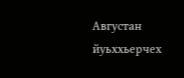Августан йуьххьерчех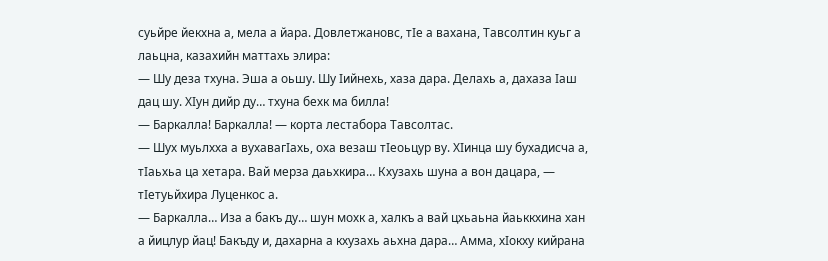суьйре йекхна а, мела а йара. Довлетжановс, тIе а вахана, Тавсолтин куьг а лаьцна, казахийн маттахь элира:
— Шу деза тхуна. Эша а оьшу. Шу Iийнехь, хаза дара. Делахь а, дахаза Iаш дац шу. ХIун дийр ду… тхуна бехк ма билла!
— Баркалла! Баркалла! — корта лестабора Тавсолтас.
— Шух муьлхха а вухавагIахь, оха везаш тIеоьцур ву. ХIинца шу бухадисча а, тIаьхьа ца хетара. Вай мерза даьхкира… Кхузахь шуна а вон дацара, — тIетуьйхира Луценкос а.
— Баркалла… Иза а бакъ ду… шун мохк а, халкъ а вай цхьаьна йаьккхина хан а йицлур йац! Бакъду и, дахарна а кхузахь аьхна дара… Амма, хIокху кийрана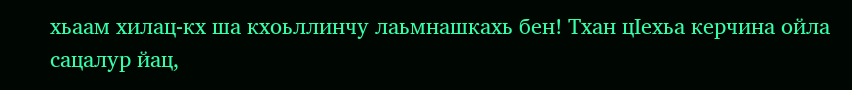хьаам хилац-кх ша кхоьллинчу лаьмнашкахь бен! Тхан цIехьа керчина ойла сацалур йац,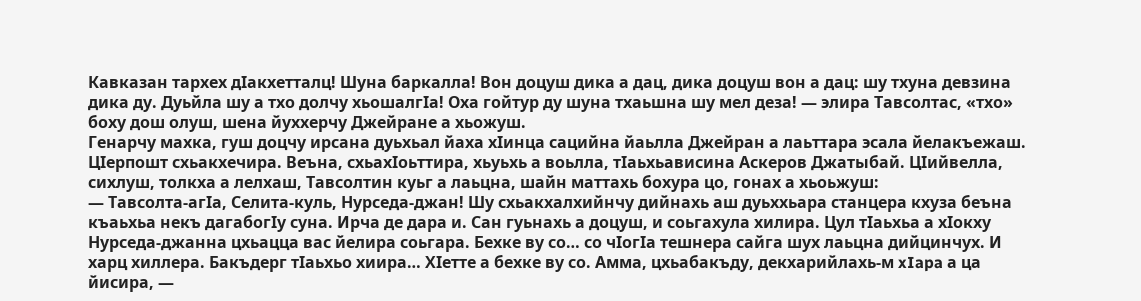Кавказан тархех дIакхетталц! Шуна баркалла! Вон доцуш дика а дац, дика доцуш вон а дац: шу тхуна девзина дика ду. Дуьйла шу а тхо долчу хьошалгIа! Оха гойтур ду шуна тхаьшна шу мел деза! — элира Тавсолтас, «тхо» боху дош олуш, шена йуххерчу Джейране а хьожуш.
Генарчу махка, гуш доцчу ирсана дуьхьал йаха хIинца сацийна йаьлла Джейран а лаьттара эсала йелакъежаш.
ЦIерпошт схьакхечира. Веъна, схьахIоьттира, хьуьхь а воьлла, тIаьхьависина Аскеров Джатыбай. ЦIийвелла, сихлуш, толкха а лелхаш, Тавсолтин куьг а лаьцна, шайн маттахь бохура цо, гонах а хьоьжуш:
— Тавсолта-агIа, Селита-куль, Нурседа-джан! Шу схьакхалхийнчу дийнахь аш дуьххьара станцера кхуза беъна къаьхьа некъ дагабогIу суна. Ирча де дара и. Сан гуьнахь а доцуш, и соьгахула хилира. Цул тIаьхьа а хIокху Нурседа-джанна цхьацца вас йелира соьгара. Бехке ву со… со чIогIа тешнера сайга шух лаьцна дийцинчух. И харц хиллера. Бакъдерг тIаьхьо хиира… ХIетте а бехке ву со. Амма, цхьабакъду, декхарийлахь-м xIapa а ца йисира, —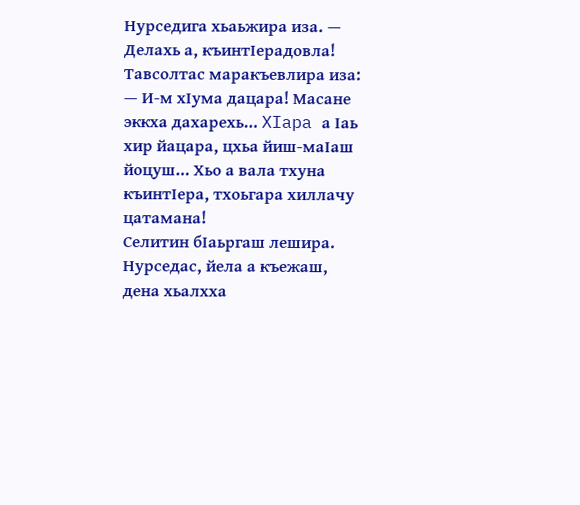Нурседига хьаьжира иза. — Делахь а, къинтIерадовла!
Тавсолтас маракъевлира иза:
— И-м хIума дацара! Масане эккха дахарехь… XIapa а Iаь хир йацара, цхьа йиш-маIаш йоцуш… Хьо а вала тхуна къинтIера, тхоьгара хиллачу цатамана!
Селитин бIаьргаш лешира. Нурседас, йела а къежаш, дена хьалхха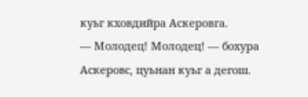куьг кховдийра Аскеровга.
— Молодец! Молодец! — бохура Аскеровс, цуьнан куьг а дегош.